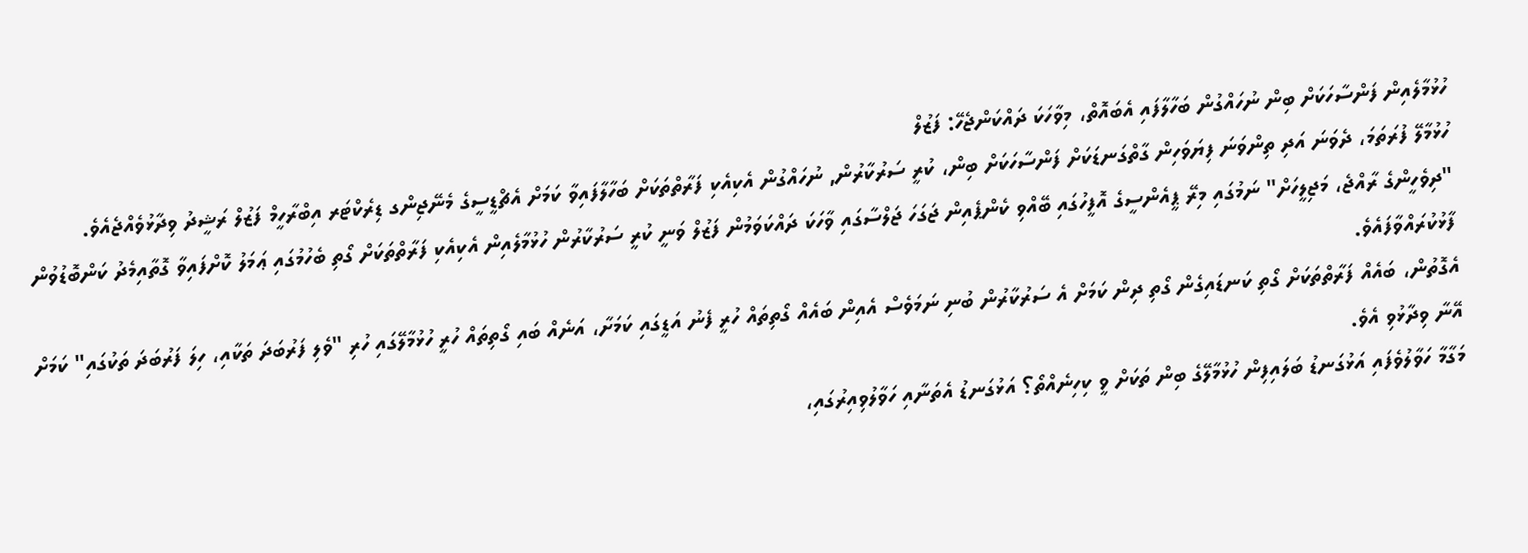ހުޅުމާލެއިން ފަންސާހަކަށް ބިން ނުހައްގުން ބަހާލާފައި އެބައޮތް، މިވާހަކަ ދައްކަންޖެހޭ: ފަޒުލް
ހުޅުމާލޭ ފުރަތަމަ، ދެވަނަ އަދި ތިންވަނަ ފިޔަވަހިން ގާތްގަނޑަކަށް ފަންސާހަކަށް ބިން، ކުރީ ސަރުކާރުން, ނުހައްގުން އެކިއެކި ފަރާތްތަކަށް ބަހާލާފައިވާ ކަމަށް އެޗްޑީސީގެ މެނޭޖިންގ ޑިރެކްޓަރ އިބްރާހީމް ފަޒުލް ރަޝީދު ވިދާޅުވެއްޖެއެވެ.
"ދިވެހީންގެ ރާއްޖެ، މަޖިލީހަށް" ނަމުގައި މިރޭ ޕީއެންސީގެ އޮފީހުގައި ބޭއްވި ކެންޕެއިން ޖަގަހަ ޖަލްސާގައި ވާހަކަ ދައްކަވަމުން ފަޒުލް ވަނީ ކުރީ ސަރުކާރުން ހުޅުމާލެއިން އެކިއެކި ފަރާތްތަކަށް ގޯތި ބެހުމުގައި ޢަމަލު ކޮށްފައިވާ ގޮތާއިމެދު ކަންބޮޑުވުން ފާޅުކުރައްވާފައެވެ.
އެގޮތުން، ބައެއް ފަރާތްތަކަށް ގޯތި ކަނޑައިގެން ގޯތި ދިން ކަމަށް އެ ސަރުކާރުން ބުނި ނަމަވެސް އެއިން ބައެއް ގޯތިތައް ހުރީ ފެނު އަޑީގައި ކަމަށާ، އަނެއް ބައި ގޯތިތައް ހުރީ ހުޅުމާލޭގައި ހުރި "ވެލި ފަރުބަދަ ތަކާއި، ހިލަ ފަރުބަދަ ތަކުގައި" ކަމަށް އޭނާ ވިދާޅުވި އެވެ.
މަގާމާ ހަވާލުވެފައި އަޅުގަނޑު ބަލައިފިން ހުޅުމާލޭގެ ބިން ތަކަށް ވީ ކިހިނެއްތޯ؟ އަޅުގަނޑު އެތަނާއި ހަވާލުވިއިރުގައި،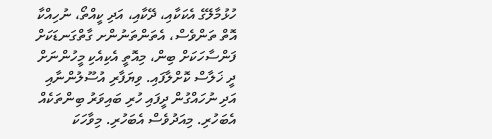ހުޅުމާލޭގެ އެކަކާއި، ދޭކާއި، އަދި ކީއްތޯ، ނުހިއްކާ އޮތް ތަންވެސް، އެތަންތަނުންށ ގާތްގަނޑަކަށް ފަންސާހަކަށް ބިން، މިއޮތީ އެކިއެކި މީހުންނަށް ދީ ޚަލާސް ކޮށްލާފައި. ވިޔަފާރި އުސޫލުންނާއި އަދި ނުހައްގުން ދީފައި ހުރި ބައިވަރު ބިންތަކެއް އެބަހުރި. މިއަދުވެސް އެބަހުރި. މިވާހަކަ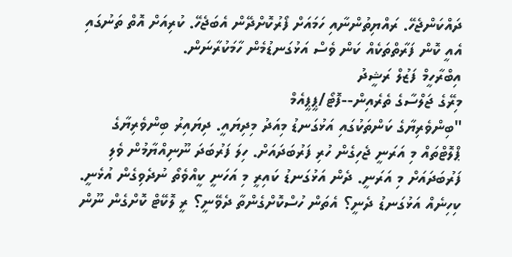ދައްކަންޖެހޭ. ރައްޔިތުންނާއި ހަމައަށް ފޯރުކޮށްދޭން އެބަޖެހޭ. ކުރިއަށް އޮތް ތަނުގައި އެއީ ކޮން ފަރާތްތަކެއް ކަން ވެސް އަޅުގަނޑުމެން ހާމަކުރާނަން.
އިބްރާހީމް ފަޒުލް ރަޝީދު
މިރޭގެ ޖަލްސާގެ ތެރެއިން--ފޮޓޯ/ޕީޕީއެމް
"ބިންވެރިޔާގެ ކަންތަކުގައި އަޅުގަނޑު މިއަދު މިދިޔައީ. ދިޔައިރު ބިންވެރިޔާގެ ޕްލޮޓްތައް މި އަރަނީ ޖެހިގެން ހުރި ފަރުބަދައަށް. ހިލަ ފަރުބަދަ ނޫނިއްޔާމުން ވެލި ފަރުބަދައަށް މި އަރަނީ. ދެން އަޅުގަނޑު ކައިރީ މި އަހަނީ ކީއްވެތޯ ނުދެވިގެން އުޅެނީ. ކިހިނެއް އަޅުގަނޑު ދެނީ؟ އެތަން ހުސްކޮށްގެންތާ ދެވޭނީ؟ ރީ ލޮކޭޓް ކޮށްގެން ނޫން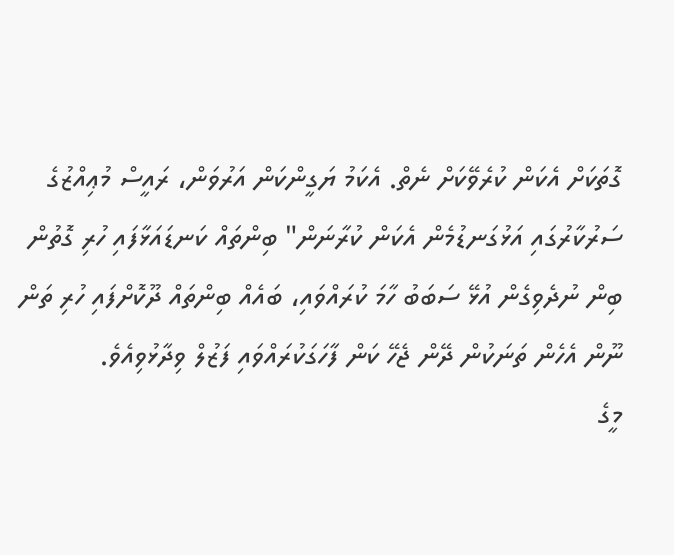ގޮތަކަށް އެކަން ކުރެވޭކަށް ނެތް. އެކަމު ޔަގީންކަން އަރުވަން، ރައީސް މުޢިއްޒުގެ ސަރުކާރުގައި އަޅުގަނޑުމެން އެކަން ކުރާނަން" ބިންތައް ކަނޑައަޅާފައި ހުރި ގޮތުން ބިން ނުދެވިގެން އުޅޭ ސަބަބު ހާމަ ކުރައްވައި، ބައެއް ބިންތައް ދޫކޮށްފައި ހުރި ތަން ނޫން އެހެން ތަނަކުން ދޭން ޖެހޭ ކަން ފާހަގަކުރައްވައި ފަޒުލް ވިދާޅުވިއެވެ.
މީގެ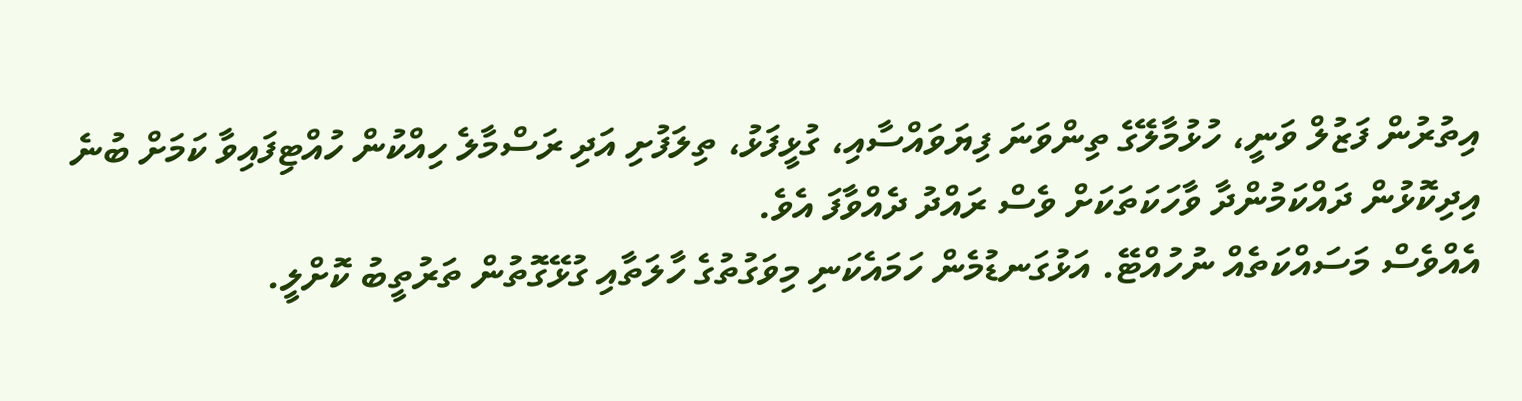އިތުރުން ފަޒުލް ވަނީ، ހުޅުމާލޭގެ ތިންވަނަ ފިޔަވައްސާއި، ގުޅީފަޅު، ތިލަފުށި އަދި ރަސްމާލެ ހިއްކުން ހުއްޓިފައިވާ ކަމަށް ބުނެ އިދިކޮޅުން ދައްކަމުންދާ ވާހަކަތަކަށް ވެސް ރައްދު ދެއްވާފަ އެވެ.
އެއްވެސް މަސައްކަތެއް ނުހުއްޓޭ. އަޅުގަނޑުމެން ހަމައެކަނި މިވަގުތުގެ ހާލަތާއި ގުޅޭގޮތުން ތަރުތީބު ކޮށްލީ.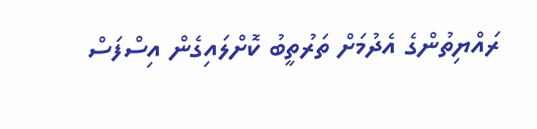ރައްޔިތުންގެ އެދުމަށް ތަރުތީބު ކޮށްލައިގެން އިސްފަސް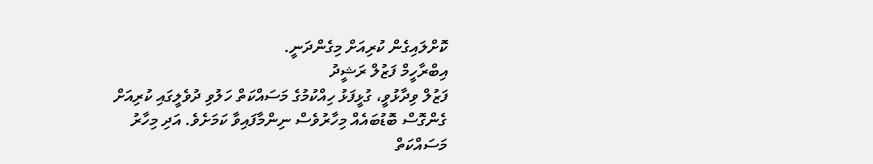ކޮށްލައިގެން ކުރިއަށް މިގެންދަނީ.
އިބްރާހީމް ފަޒުލް ރަޝީދު
ފަޒުލް ވިދާޅުވީ، ގުޅީފަޅު ހިއްކުމުގެ މަސައްކަތް ހަލުވި ދުވެލީގައި ކުރިއަށް ގެންގޮސް ބޮޑުބައެއް މިހާރުވެސް ނިންމާފައިވާ ކަމަށެވެ. އަދި މިހާރު މަސައްކަތް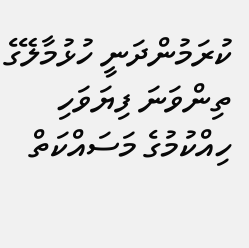ކުރަމުންދަނީ ހުޅުމާލޭގެ ތިންވަނަ ފިޔަވަހި ހިއްކުމުގެ މަސައްކަތް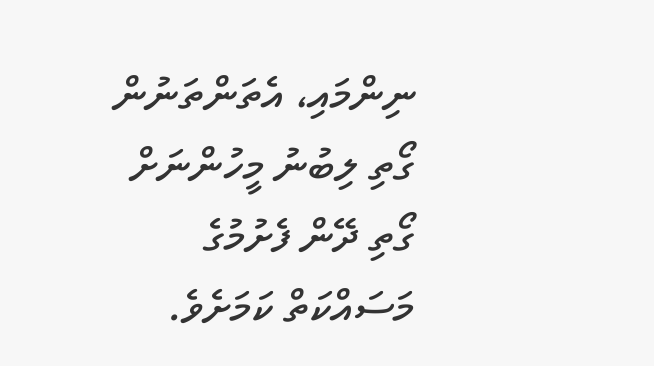ނިންމައި، އެތަންތަނުން ގޯތި ލިބުނު މީހުންނަށް ގޯތި ދޭން ފެށުމުގެ މަސައްކަތް ކަމަށެވެ.